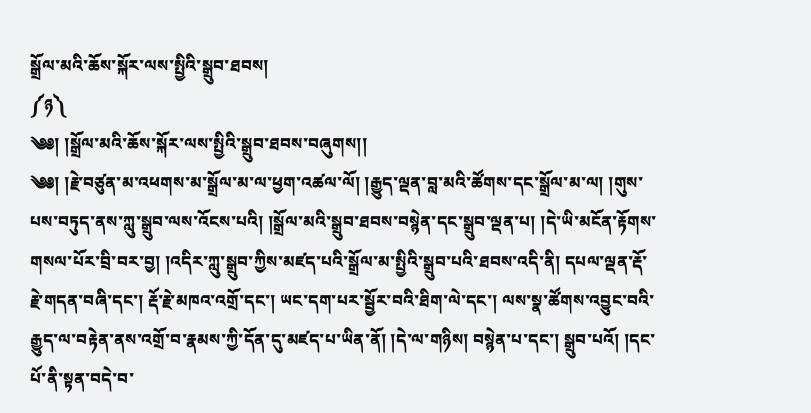སྒྲོལ་མའི་ཆོས་སྐོར་ལས་སྤྱིའི་སྒྲུབ་ཐབས།
༼ཉ༽
༄༅། །སྒྲོལ་མའི་ཆོས་སྐོར་ལས་སྤྱིའི་སྒྲུབ་ཐབས་བཞུགས།།
༄༅། །རྗེ་བཙུན་མ་འཕགས་མ་སྒྲོལ་མ་ལ་ཕྱག་འཚལ་ལོ། །རྒྱུད་ལྡན་བླ་མའི་ཚོགས་དང་སྒྲོལ་མ་ལ། །གུས་པས་བཏུད་ནས་ཀླུ་སྒྲུབ་ལས་འོངས་པའི། །སྒྲོལ་མའི་སྒྲུབ་ཐབས་བསྙེན་དང་སྒྲུབ་ལྡན་པ། །དེ་ཡི་མངོན་རྟོགས་གསལ་པོར་བྲི་བར་བྱ། །འདིར་ཀླུ་སྒྲུབ་ཀྱིས་མཛད་པའི་སྒྲོལ་མ་སྤྱིའི་སྒྲུབ་པའི་ཐབས་འདི་ནི། དཔལ་ལྡན་རྡོ་རྗེ་གདན་བཞི་དང་། རྡོ་རྗེ་མཁའ་འགྲོ་དང་། ཡང་དག་པར་སྦྱོར་བའི་ཐིག་ལེ་དང་། ལས་སྣ་ཚོགས་འབྱུང་བའི་རྒྱུད་ལ་བརྟེན་ནས་འགྲོ་བ་རྣམས་ཀྱི་དོན་དུ་མཛད་པ་ཡིན་ནོ། །དེ་ལ་གཉིས། བསྙེན་པ་དང་། སྒྲུབ་པའོ། །དང་པོ་ནི་སྟན་བདེ་བ་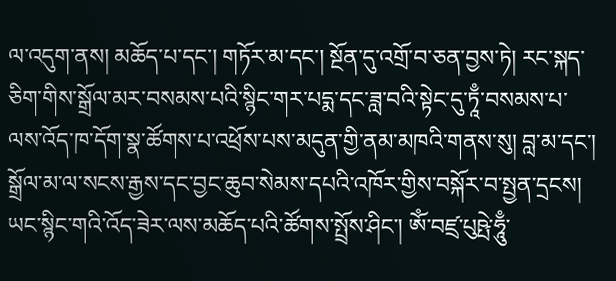ལ་འདུག་ནས། མཆོད་པ་དང་། གཏོར་མ་དང་། སྔོན་དུ་འགྲོ་བ་ཅན་བྱས་ཏེ། རང་སྐད་ཅིག་གིས་སྒྲོལ་མར་བསམས་པའི་སྙིང་གར་པདྨ་དང་ཟླ་བའི་སྟེང་དུ་ཏཱྃ་བསམས་པ་ལས་འོད་ཁ་དོག་སྣ་ཚོགས་པ་འཕྲོས་པས་མདུན་གྱི་ནམ་མཁའི་གནས་སུ། བླ་མ་དང་། སྒྲོལ་མ་ལ་སངས་རྒྱས་དང་བྱང་ཆུབ་སེམས་དཔའི་འཁོར་གྱིས་བསྐོར་བ་སྤྱན་དྲངས། ཡང་སྙིང་གའི་འོད་ཟེར་ལས་མཆོད་པའི་ཚོགས་སྤྲོས་ཤིང་། ཨོཾ་བཛྲ་པུཥྤེ་ཧཱུྃ་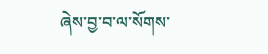ཞེས་བྱ་བ་ལ་སོགས་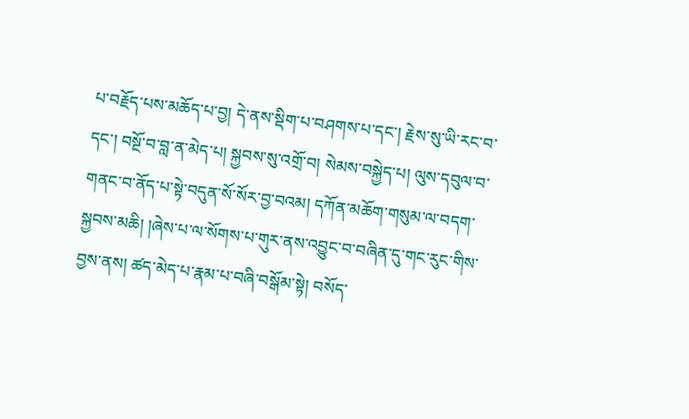པ་བརྗོད་པས་མཆོད་པ་བྱ། དེ་ནས་སྡིག་པ་བཤགས་པ་དང་། རྗེས་སུ་ཡི་རང་བ་དང་། བསྔོ་བ་བླ་ན་མེད་པ། སྐྱབས་སུ་འགྲོ་བ། སེམས་བསྐྱེད་པ། ལུས་དབུལ་བ་གནང་བ་ནོད་པ་སྟེ་བདུན་སོ་སོར་བྱ་བའམ། དཀོན་མཆོག་གསུམ་ལ་བདག་སྐྱབས་མཆི། །ཞེས་པ་ལ་སོགས་པ་གུར་ནས་འབྱུང་བ་བཞིན་དུ་གང་རུང་གིས་བྱས་ནས། ཚད་མེད་པ་རྣམ་པ་བཞི་བསྒོམ་སྟེ། བསོད་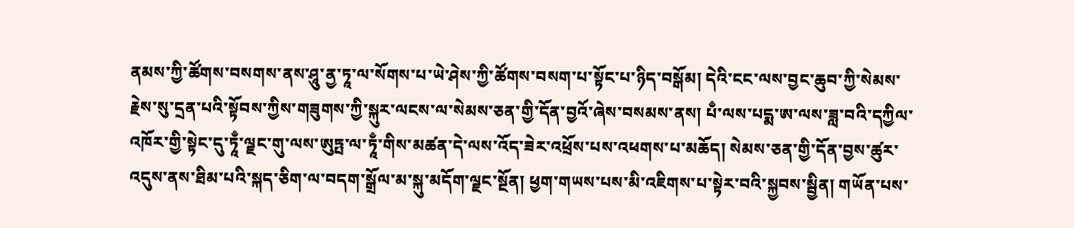ནམས་ཀྱི་ཚོགས་བསགས་ནས་ཤཱུ་ནྱ་ཏཱ་ལ་སོགས་པ་ཡེ་ཤེས་ཀྱི་ཚོགས་བསག་པ་སྟོང་པ་ཉིད་བསྒོམ། དེའི་ངང་ལས་བྱང་ཆུབ་ཀྱི་སེམས་རྗེས་སུ་དྲན་པའི་སྟོབས་ཀྱིས་གཟུགས་ཀྱི་སྐུར་ལངས་ལ་སེམས་ཅན་གྱི་དོན་བྱའོ་ཞེས་བསམས་ནས། པྃ་ལས་པདྨ་ཨ་ལས་ཟླ་བའི་དཀྱིལ་འཁོར་གྱི་སྟེང་དུ་ཏཱྃ་ལྗང་གུ་ལས་ཨུཏྤ་ལ་ཏཱྃ་གིས་མཚན་དེ་ལས་འོད་ཟེར་འཕྲོས་པས་འཕགས་པ་མཆོད། སེམས་ཅན་གྱི་དོན་བྱས་ཚུར་འདུས་ནས་ཐིམ་པའི་སྐད་ཅིག་ལ་བདག་སྒྲོལ་མ་སྐུ་མདོག་ལྗང་སྔོན། ཕྱག་གཡས་པས་མི་འཇིགས་པ་སྟེར་བའི་སྐྱབས་སྦྱིན། གཡོན་པས་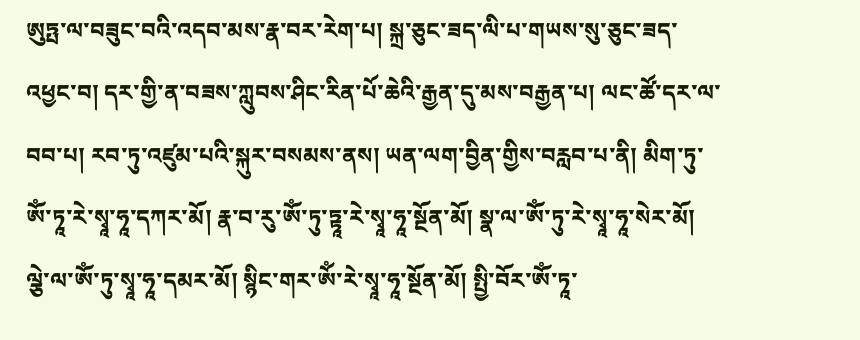ཨུཏྤ་ལ་བཟུང་བའི་འདབ་མས་རྣ་བར་རེག་པ། སྐྲ་ཅུང་ཟད་ལི་པ་གཡས་སུ་ཅུང་ཟད་འཕྱང་བ། དར་གྱི་ན་བཟས་ཀླུབས་ཤིང་རིན་པོ་ཆེའི་རྒྱན་དུ་མས་བརྒྱན་པ། ལང་ཚོ་དར་ལ་བབ་པ། རབ་ཏུ་འཛུམ་པའི་སྐུར་བསམས་ནས། ཡན་ལག་བྱིན་གྱིས་བརླབ་པ་ནི། མིག་ཏུ་ཨོཾ་ཏཱ་རེ་སྭཱ་ཧཱ་དཀར་མོ། རྣ་བ་རུ་ཨོཾ་ཏུ་ཏྟཱ་རེ་སྭཱ་ཧཱ་སྔོན་མོ། སྣ་ལ་ཨོཾ་ཏུ་རེ་སྭཱ་ཧཱ་སེར་མོ། ལྕེ་ལ་ཨོཾ་ཏུ་སྭཱ་ཧཱ་དམར་མོ། སྙིང་གར་ཨོཾ་རེ་སྭཱ་ཧཱ་སྔོན་མོ། སྤྱི་བོར་ཨོཾ་ཏཱ་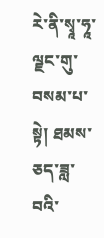རེ་ནི་སྭཱ་ཧཱ་ལྗང་གུ་བསམ་པ་སྟེ། ཐམས་ཅད་ཟླ་བའི་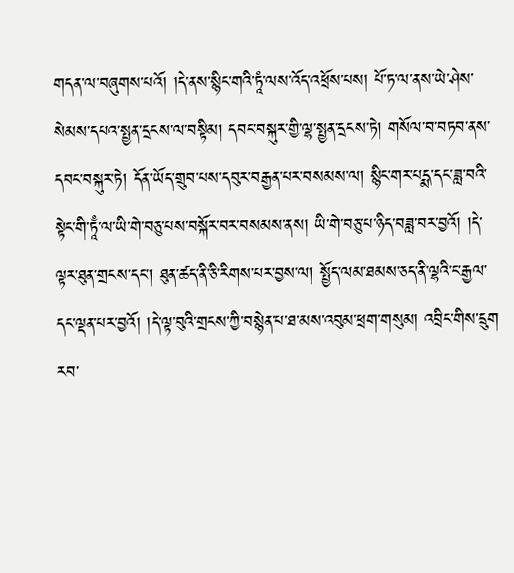གདན་ལ་བཞུགས་པའོ། །དེ་ནས་སྙིང་གའི་ཏཱཾ་ལས་འོད་འཕྲོས་པས། པོ་ཏ་ལ་ནས་ཡེ་ཤེས་སེམས་དཔའ་སྤྱན་དྲངས་ལ་བསྟིམ། དབང་བསྐུར་གྱི་ལྷ་སྤྱན་དྲངས་ཏེ། གསོལ་བ་བཏབ་ནས་དབང་བསྐུར་ཏེ། དོན་ཡོད་གྲུབ་པས་དབུར་བརྒྱན་པར་བསམས་ལ། སྙིང་གར་པདྨ་དང་ཟླ་བའི་སྟེང་གི་ཏཱྃ་ལ་ཡི་གེ་བཅུ་པས་བསྐོར་བར་བསམས་ནས། ཡི་གེ་བཅུ་པ་ཉིད་བཟླ་བར་བྱའོ། །དེ་ལྟར་ཐུན་གྲངས་དང་། ཐུན་ཚད་ནི་ཅི་རིགས་པར་བྱས་ལ། སྤྱོད་ལམ་ཐམས་ཅད་ནི་ལྷའི་ང་རྒྱལ་དང་ལྡན་པར་བྱའོ། །དེ་ལྟ་བུའི་གྲངས་ཀྱི་བསྙེན་པ་ཐ་མས་འབུམ་ཕྲག་གསུམ། འབྲིང་གིས་དྲུག རབ་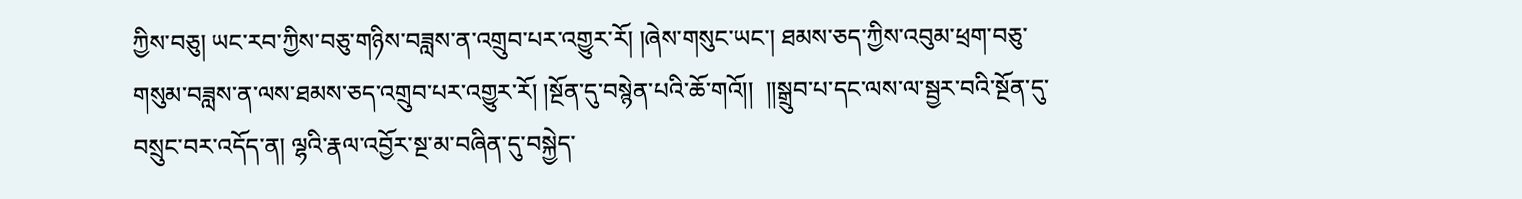ཀྱིས་བཅུ། ཡང་རབ་ཀྱིས་བཅུ་གཉིས་བཟླས་ན་འགྲུབ་པར་འགྱུར་རོ། །ཞེས་གསུང་ཡང་། ཐམས་ཅད་ཀྱིས་འབུམ་ཕྲག་བཅུ་གསུམ་བཟླས་ན་ལས་ཐམས་ཅད་འགྲུབ་པར་འགྱུར་རོ། །སྔོན་དུ་བསྙེན་པའི་ཆོ་གའོ།།  །།སྒྲུབ་པ་དང་ལས་ལ་སྦྱར་བའི་སྔོན་དུ་བསྲུང་བར་འདོད་ན། ལྷའི་རྣལ་འབྱོར་སྔ་མ་བཞིན་དུ་བསྐྱེད་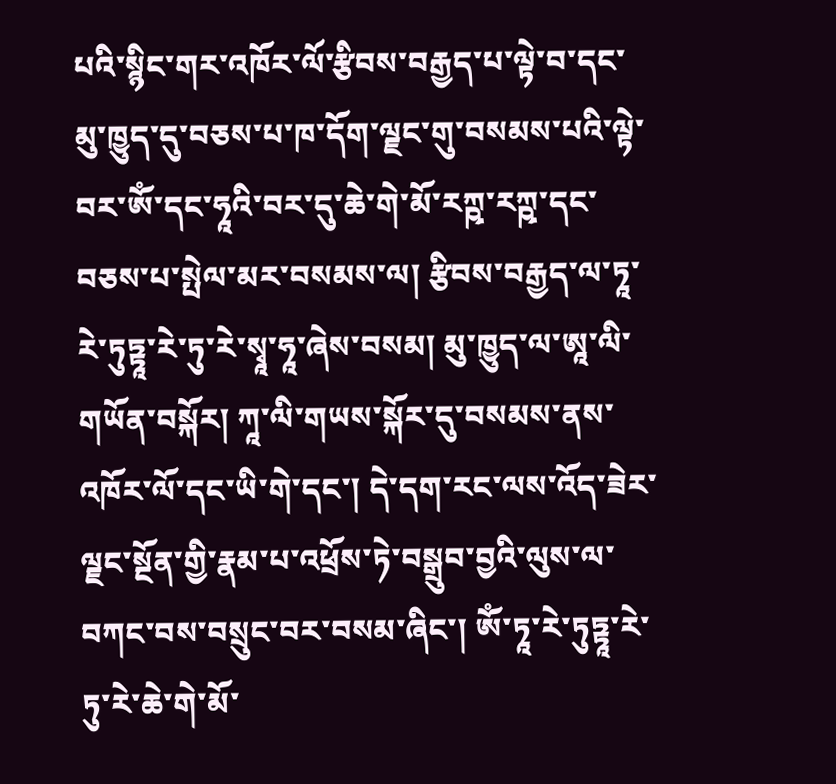པའི་སྙིང་གར་འཁོར་ལོ་རྩིབས་བརྒྱད་པ་ལྟེ་བ་དང་མུ་ཁྱུད་དུ་བཅས་པ་ཁ་དོག་ལྗང་གུ་བསམས་པའི་ལྟེ་བར་ཨོཾ་དང་ཧཱའི་བར་དུ་ཆེ་གེ་མོ་རཀྵ་རཀྵ་དང་བཅས་པ་སྤེལ་མར་བསམས་ལ། རྩིབས་བརྒྱད་ལ་ཏཱ་རེ་ཏུཏྟཱ་རེ་ཏུ་རེ་སྭཱ་ཧཱ་ཞེས་བསམ། མུ་ཁྱུད་ལ་ཨཱ་ལི་གཡོན་བསྐོར། ཀཱ་ལི་གཡས་སྐོར་དུ་བསམས་ནས་འཁོར་ལོ་དང་ཡི་གེ་དང་། དེ་དག་རང་ལས་འོད་ཟེར་ལྗང་སྔོན་གྱི་རྣམ་པ་འཕྲོས་ཏེ་བསྒྲུབ་བྱའི་ལུས་ལ་བཀང་བས་བསྲུང་བར་བསམ་ཞིང་། ཨོཾ་ཏཱ་རེ་ཏུཏྟཱ་རེ་ཏུ་རེ་ཆེ་གེ་མོ་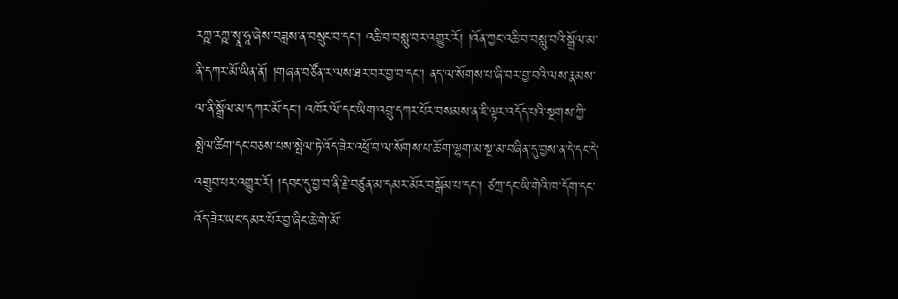རཀྵ་རཀྵ་སྭཱ་ཧཱ་ཞེས་བཟླས་ན་བསྲུང་བ་དང་། འཆི་བ་བསླུ་བར་འགྱུར་རོ། །འོན་ཀྱང་འཆི་བ་བསླུ་བའི་སྒྲོལ་མ་ནི་དཀར་མོ་ཡིན་ནོ། །གཞན་བཙོན་ར་ལས་ཐར་བར་བྱ་བ་དང་། ནད་ལ་སོགས་པ་ཞི་བར་བྱ་བའི་ལས་རྣམས་ལ་ནི་སྒྲོལ་མ་དཀར་མོ་དང་། འཁོར་ལོ་དང་ཡིག་འབྲུ་དཀར་པོར་བསམས་ན་ཇི་ལྟར་འདོད་པའི་སྔགས་ཀྱི་སྤེལ་ཚིག་དང་བཅས་པས་སྤེལ་ཏེ་འོད་ཟེར་འཕྲོ་བ་ལ་སོགས་པ་ཆོ་ག་ལྷག་མ་སྔ་མ་བཞིན་དུ་བྱས་ན་དེ་དང་དེ་འགྲུབ་པར་འགྱུར་རོ། །དབང་དུ་བྱ་བ་ནི་རྗེ་བཙུན་མ་དམར་མོར་བསྒོམ་པ་དང་། ཙཀྲ་དང་ཡི་གེའི་ཁ་དོག་དང་འོད་ཟེར་ཡང་དམར་པོར་བྱ་ཞིང་ཆེ་གེ་མོ་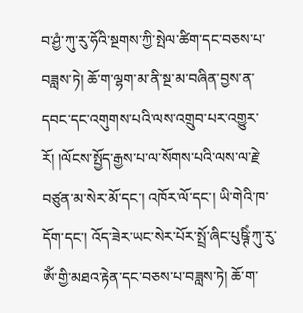བ་ཤྱཾ་ཀུ་རུ་ཧོའི་སྔགས་ཀྱི་སྤེལ་ཚིག་དང་བཅས་པ་བཟླས་ཏེ། ཆོ་ག་ལྷག་མ་ནི་སྔ་མ་བཞིན་བྱས་ན་དབང་དང་འགུགས་པའི་ལས་འགྲུབ་པར་འགྱུར་རོ། །ལོངས་སྤྱོད་རྒྱས་པ་ལ་སོགས་པའི་ལས་ལ་རྗེ་བཙུན་མ་སེར་མོ་དང་། འཁོར་ལོ་དང་། ཡི་གེའི་ཁ་དོག་དང་། འོད་ཟེར་ཡང་སེར་པོར་སྤྲོ་ཞིང་པུཥྚིཾ་ཀུ་རུ་ཨོཾ་གྱི་མཐའ་རྟེན་དང་བཅས་པ་བཟླས་ཏེ། ཆོ་ག་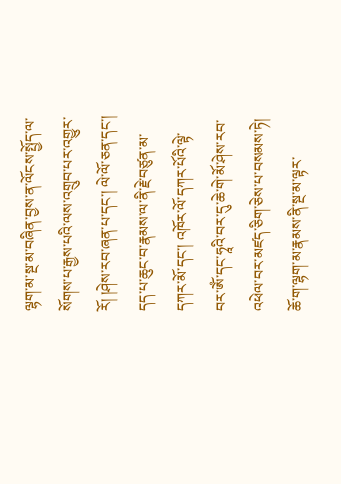ལྷག་མ་སྔ་མ་བཞིན་བྱས་ན་ལོངས་སྤྱོད་ལ་སོགས་པ་རྒྱས་པའི་ལས་འགྲུབ་པར་འགྱུར་རོ། །ཤེས་རབ་ཞན་པ་དང་། ལེ་ལོ་ཅན་དང་། དད་པ་ཆུང་བ་རྣམས་ལ་ནི་རྗེ་བཙུན་མ་དཀར་མོ་དང་། འཁོར་ལོ་དཀར་པོའི་ལྟེ་བར་ཨོཾ་དང་ཧཱའི་བར་དུ་ཆེ་གེ་མོ་ཤེས་རབ་འཕེལ་བར་མཛད་ཅིག་ཅེས་པ་བསམས་ཏེ། ཆོ་ག་ལྷག་མ་རྣམས་ནི་སྔ་མ་ལྟར་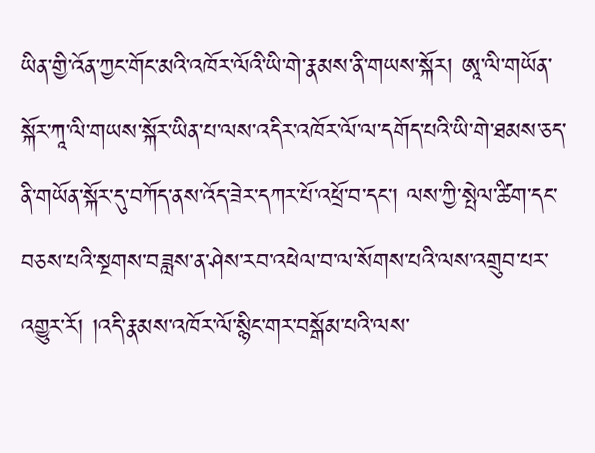ཡིན་གྱི་འོན་ཀྱང་གོང་མའི་འཁོར་ལོའི་ཡི་གེ་རྣམས་ནི་གཡས་སྐོར། ཨཱ་ལི་གཡོན་སྐོར་ཀཱ་ལི་གཡས་སྐོར་ཡིན་པ་ལས་འདིར་འཁོར་ལོ་ལ་དགོད་པའི་ཡི་གེ་ཐམས་ཅད་ནི་གཡོན་སྐོར་དུ་བཀོད་ནས་འོད་ཟེར་དཀར་པོ་འཕྲོ་བ་དང་། ལས་ཀྱི་སྤེལ་ཚིག་དང་བཅས་པའི་སྔགས་བཟླས་ན་ཤེས་རབ་འཕེལ་བ་ལ་སོགས་པའི་ལས་འགྲུབ་པར་འགྱུར་རོ། །འདི་རྣམས་འཁོར་ལོ་སྙིང་གར་བསྒོམ་པའི་ལས་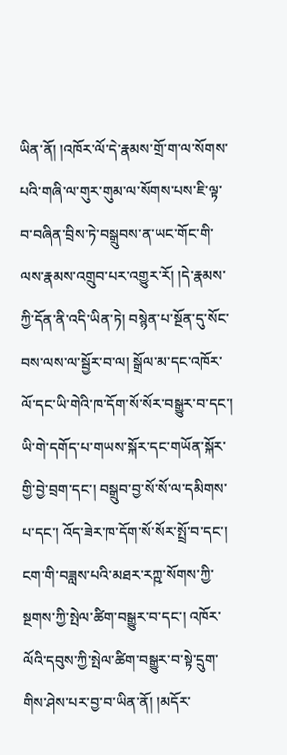ཡིན་ནོ། །འཁོར་ལོ་དེ་རྣམས་གྲོ་ག་ལ་སོགས་པའི་གཞི་ལ་གུར་གུམ་ལ་སོགས་པས་ཇི་ལྟ་བ་བཞིན་བྲིས་ཏེ་བསྒྲུབས་ན་ཡང་གོང་གི་ལས་རྣམས་འགྲུབ་པར་འགྱུར་རོ། །དེ་རྣམས་ཀྱི་དོན་ནི་འདི་ཡིན་ཏེ། བསྙེན་པ་སྔོན་དུ་སོང་བས་ལས་ལ་སྦྱོར་བ་ལ། སྒྲོལ་མ་དང་འཁོར་ལོ་དང་ཡི་གེའི་ཁ་དོག་སོ་སོར་བསྒྱུར་བ་དང་། ཡི་གེ་དགོད་པ་གཡས་སྐོར་དང་གཡོན་སྐོར་གྱི་བྱེ་བྲག་དང་། བསྒྲུབ་བྱ་སོ་སོ་ལ་དམིགས་པ་དང་། འོད་ཟེར་ཁ་དོག་སོ་སོར་སྤྲོ་བ་དང་། ངག་གི་བཟླས་པའི་མཐར་རཀྵ་སོགས་ཀྱི་སྔགས་ཀྱི་སྤེལ་ཚིག་བསྒྱུར་བ་དང་། འཁོར་ལོའི་དབུས་ཀྱི་སྤེལ་ཚིག་བསྒྱུར་བ་སྟེ་དྲུག་གིས་ཤེས་པར་བྱ་བ་ཡིན་ནོ། །མདོར་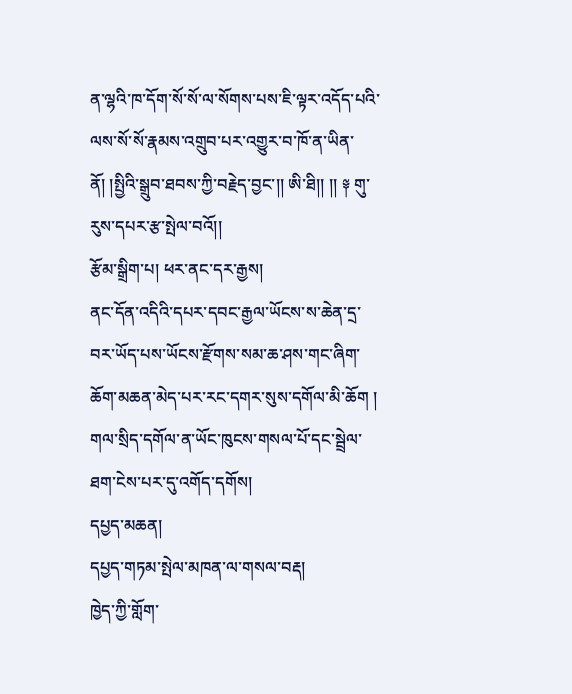ན་ལྷའི་ཁ་དོག་སོ་སོ་ལ་སོགས་པས་ཇི་ལྟར་འདོད་པའི་ལས་སོ་སོ་རྣམས་འགྲུབ་པར་འགྱུར་བ་ཁོ་ན་ཡིན་ནོ། །སྤྱིའི་སྒྲུབ་ཐབས་ཀྱི་བརྗེད་བྱང་།། ཨི་ཐི།། །། ༈ གུ་རུས་དཔར་རྩ་སྤེལ་བའོ།།
རྩོམ་སྒྲིག་པ། ཕར་ནང་དར་རྒྱས།
ནང་དོན་འདིའི་དཔར་དབང་རྒྱལ་ཡོངས་ས་ཆེན་དྲ་བར་ཡོད་པས་ཡོངས་རྫོགས་སམ་ཆ་ཤས་གང་ཞིག་ཆོག་མཆན་མེད་པར་རང་དགར་སུས་དགོལ་མི་ཆོག ། གལ་སྲིད་དགོལ་ན་ཡོང་ཁུངས་གསལ་པོ་དང་སྦྲེལ་ཐག་ངེས་པར་དུ་འགོད་དགོས།
དཔྱད་མཆན།
དཔྱད་གཏམ་སྤེལ་མཁན་ལ་གསལ་བརྡ།
ཁྱེད་ཀྱི་གློག་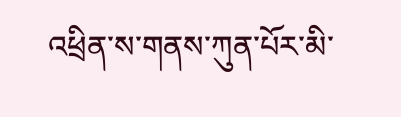འཕྲིན་ས་གནས་ཀུན་པོར་མི་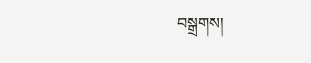བསྒྲགས།